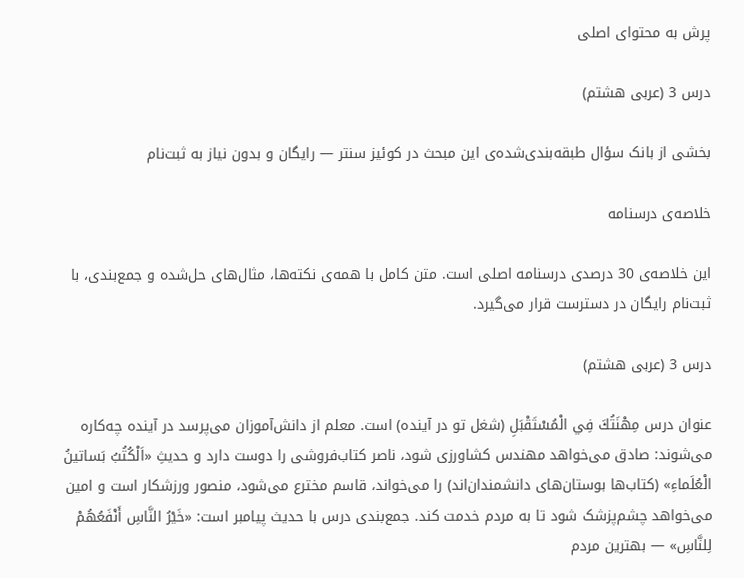پرش به محتوای اصلی

درس 3 (عربی هشتم)

بخشی از بانک سؤال طبقه‌بندی‌شده‌ی این مبحث در کوئیز سنتر — رایگان و بدون نیاز به ثبت‌نام

خلاصه‌ی درسنامه

این خلاصه‌ی 30 درصدی درسنامه اصلی است. متن کامل با همه‌ی نکته‌ها، مثال‌های حل‌شده و جمع‌بندی، با ثبت‌نام رایگان در دسترست قرار می‌گیرد.

درس 3 (عربی هشتم)

عنوان درس مِهْنَتُكَ فِي الْمُسْتَقْبَلِ (شغل تو در آینده) است. معلم از دانش‌آموزان می‌پرسد در آینده چه‌کاره می‌شوند: صادق می‌خواهد مهندس کشاورزی شود، ناصر کتاب‌فروشی را دوست دارد و حدیثِ «اَلْکُتُبُ بَساتینُ الْعُلَماءِ» (کتاب‌ها بوستان‌های دانشمندان‌اند) را می‌خواند، قاسم مخترع می‌شود، منصور ورزشکار است و امین می‌خواهد چشم‌پزشک شود تا به مردم خدمت کند. جمع‌بندی درس با حدیث پیامبر است: «خَیْرُ النَّاسِ أَنْفَعُهُمْ لِلنَّاسِ» — بهترین مردم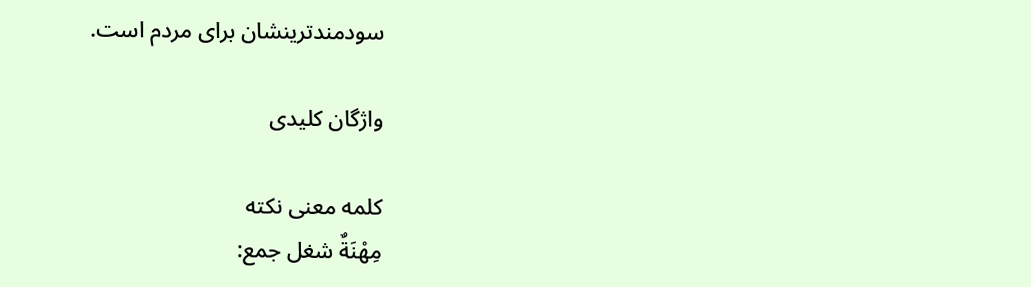سودمندترینشان برای مردم است.

واژگان کلیدی

کلمه معنی نکته
مِهْنَةٌ شغل جمع: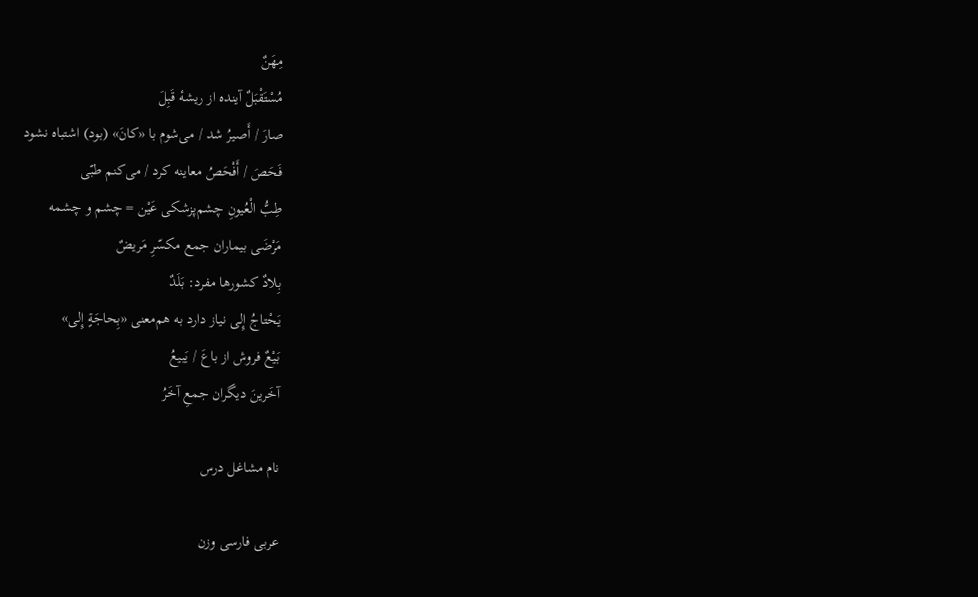مِهَنٌ
مُسْتَقْبَلٌ آینده از ریشهٔ قَبِلَ
صارَ / أَصیرُ شد / می‌شوم با «کانَ» (بود) اشتباه نشود
فَحَصَ / أَفْحَصُ معاینه کرد / می‌کنم طبّی
طِبُّ الْعُیونِ چشم‌پزشکی عَیْن = چشم و چشمه
مَرْضَی بیماران جمع مکسّرِ مَریضٌ
بِلادٌ کشورها مفرد: بَلَدٌ
یَحْتاجُ إِلی نیاز دارد به هم‌معنی «بِحاجَةٍ إِلی»
بَیْعٌ فروش از باعَ / یَبیعُ
آخَرینَ دیگران جمعِ آخَرُ

نام مشاغل درس

عربی فارسی وزن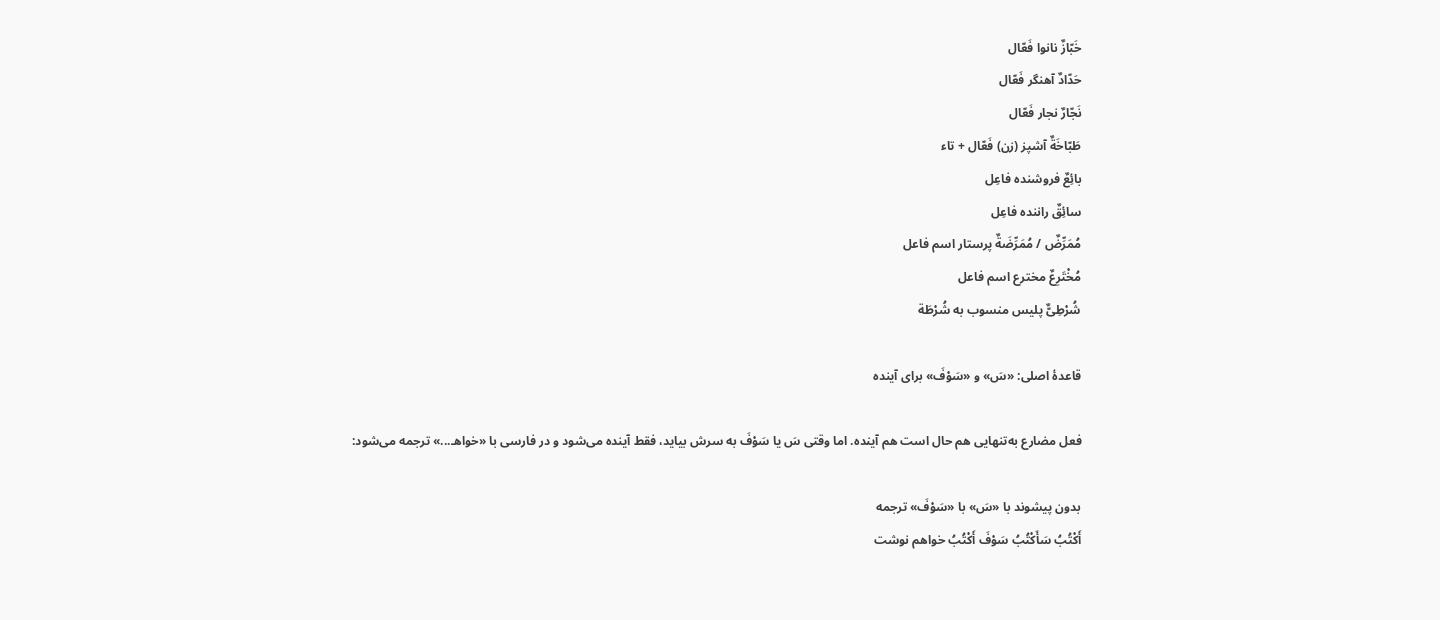خَبّازٌ نانوا فَعّال
حَدّادٌ آهنگر فَعّال
نَجّارٌ نجار فَعّال
طَبّاخَةٌ آشپز (زن) فَعّال + تاء
بائِعٌ فروشنده فاعِل
سائِقٌ راننده فاعِل
مُمَرِّضٌ / مُمَرِّضَةٌ پرستار اسم فاعل
مُخْتَرِعٌ مخترع اسم فاعل
شُرْطِیٌّ پلیس منسوب به شُرْطَة

قاعدهٔ اصلی: «سَ» و «سَوْفَ» برای آینده

فعل مضارع به‌تنهایی هم حال است هم آینده. اما وقتی سَ یا سَوْفَ به سرش بیاید، فقط آینده می‌شود و در فارسی با «خواهـ...» ترجمه می‌شود:

بدون پیشوند با «سَ» با «سَوْفَ» ترجمه
أَکْتُبُ سَأَکْتُبُ سَوْفَ أَکْتُبُ خواهم نوشت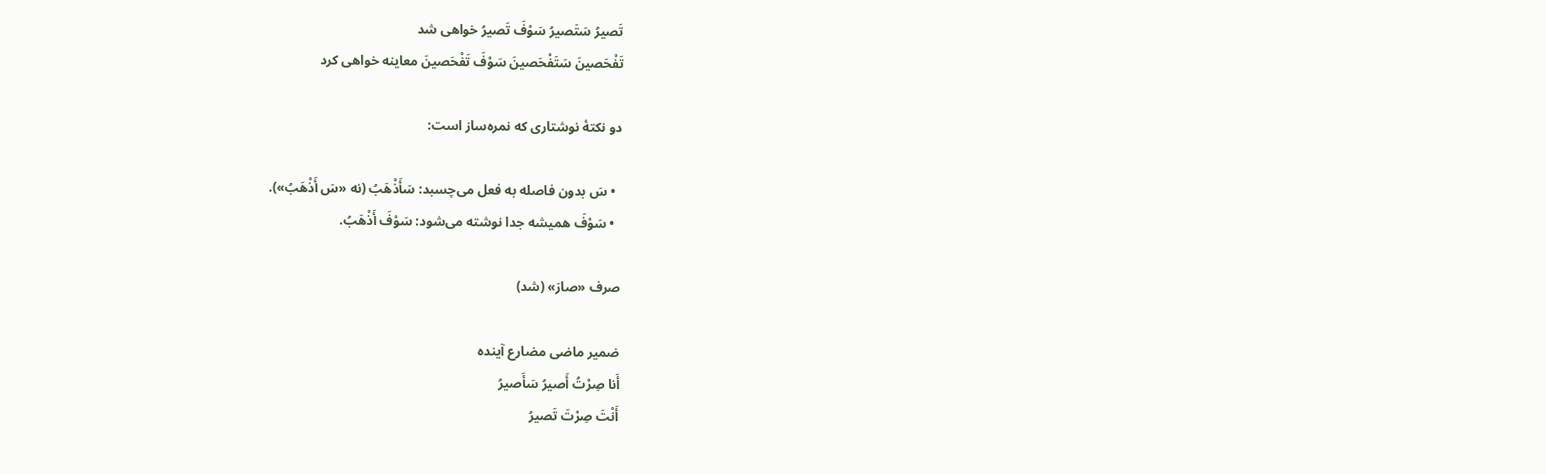تَصیرُ سَتَصیرُ سَوْفَ تَصیرُ خواهی شد
تَفْحَصینَ سَتَفْحَصینَ سَوْفَ تَفْحَصینَ معاینه خواهی کرد

دو نکتهٔ نوشتاری که نمره‌ساز است:

  • سَ بدون فاصله به فعل می‌چسبد: سَأَذْهَبُ (نه «سَ أَذْهَبُ»).
  • سَوْفَ همیشه جدا نوشته می‌شود: سَوْفَ أَذْهَبُ.

صرف «صارَ» (شد)

ضمیر ماضی مضارع آینده
أَنا صِرْتُ أَصیرُ سَأَصیرُ
أَنْتَ صِرْتَ تَصیرُ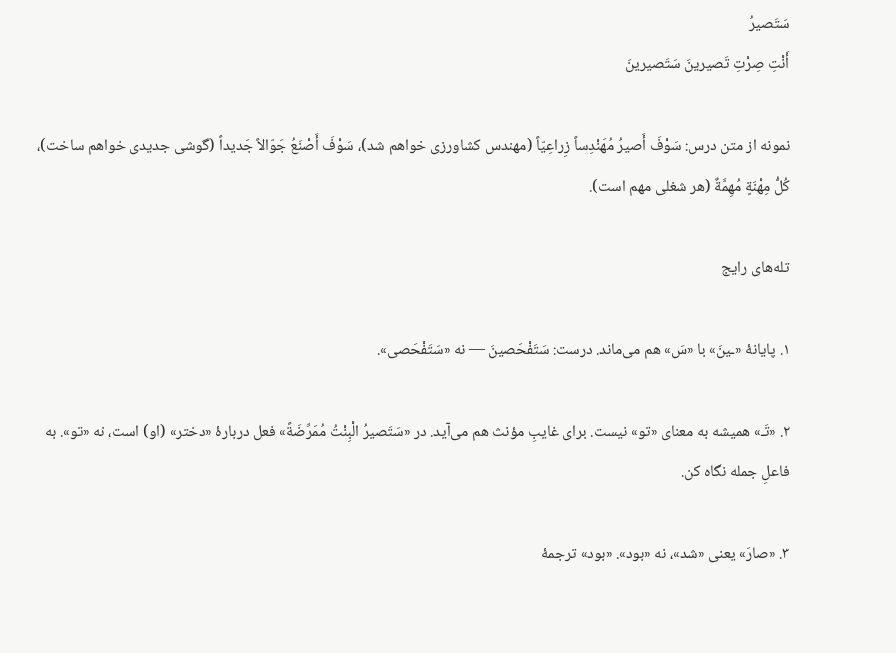سَتَصیرُ
أَنْتِ صِرْتِ تَصیرینَ سَتَصیرینَ

نمونه از متن درس: سَوْفَ أَصیرُ مُهَنْدِساً زِراعِیّاً (مهندس کشاورزی خواهم شد)، سَوْفَ أَصْنَعُ جَوّالاً جَدیداً (گوشی جدیدی خواهم ساخت)، کُلُّ مِهْنَةٍ مُهِمَّةٌ (هر شغلی مهم است).

تله‌های رایج

۱. پایانهٔ «ـینَ» با «سَ» هم می‌ماند. درست: سَتَفْحَصینَ — نه «سَتَفْحَصی».

۲. «تَـ» همیشه به معنای «تو» نیست. برای غایبِ مؤنث هم می‌آید. در «سَتَصیرُ الْبِنْتُ مُمَرِّضَةً» فعل دربارهٔ «دختر» (او) است، نه «تو». به فاعلِ جمله نگاه کن.

۳. «صارَ» یعنی «شد»، نه «بود». «بود» ترجمهٔ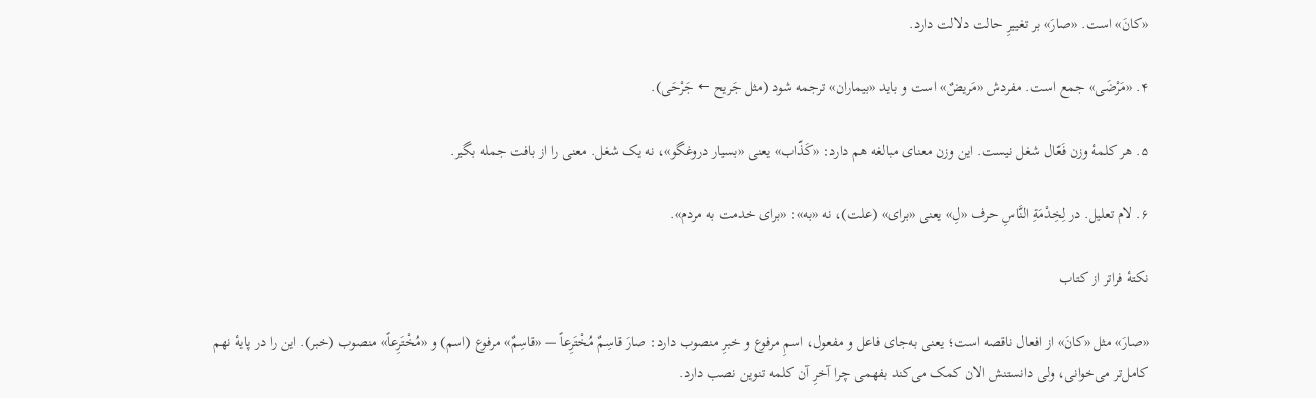«کانَ» است. «صارَ» بر تغییرِ حالت دلالت دارد.

۴. «مَرْضَی» جمع است. مفردش «مَریضٌ» است و باید «بیماران» ترجمه شود (مثل جَریح ← جَرْحَی).

۵. هر کلمهٔ وزن فَعّال شغل نیست. این وزن معنای مبالغه هم دارد: «کَذّاب» یعنی «بسیار دروغگو»، نه یک شغل. معنی را از بافت جمله بگیر.

۶. لام تعلیل. در لِخِدْمَةِ النَّاسِ حرف «لِ» یعنی «برای» (علت)، نه «به»: «برای خدمت به مردم».

نکتهٔ فراتر از کتاب

«صارَ» مثل «کانَ» از افعال ناقصه است؛ یعنی به‌جای فاعل و مفعول، اسمِ مرفوع و خبرِ منصوب دارد: صارَ قاسِمٌ مُخْتَرِعاً — «قاسِمٌ» مرفوع (اسم) و «مُخْتَرِعاً» منصوب (خبر). این را در پایهٔ نهم کامل‌تر می‌خوانی، ولی دانستنش الان کمک می‌کند بفهمی چرا آخرِ آن کلمه تنوین نصب دارد.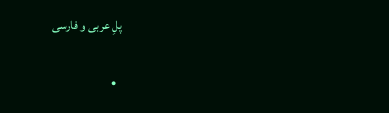پلِ عربی و فارسی

  •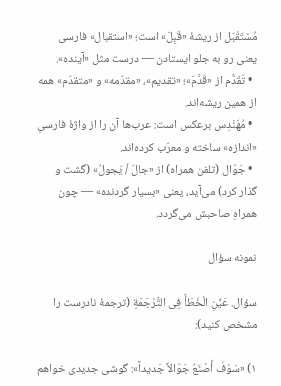مُسْتَقْبَل از ریشهٔ «قَبِلَ» است؛ «استقبال» فارسی یعنی رو به جلو ایستادن — درست مثل «آینده».
  • تَقَدُّم از «قَدَّمَ»؛ «تقدیم»، «مقدّمه» و «متقدّم» همه از همین ریشه‌اند.
  • مُهَنْدِس برعکس است: عرب‌ها آن را از واژهٔ فارسیِ «اندازه» ساخته و معرّب کرده‌اند.
  • جَوّال (تلفن همراه) از «جالَ / یَجولُ» (گشت و گذار کرد) می‌آید، یعنی «بسیار گردنده» — چون همراهِ صاحبش می‌گردد.

نمونه سؤال

سؤال. عَیِّنِ الْخَطَأَ فِی التَّرْجَمَةِ (ترجمهٔ نادرست را مشخص کنید):

۱) «سَوْفَ أَصْنَعُ جَوّالاً جَدیداً»: گوشی جدیدی خواهم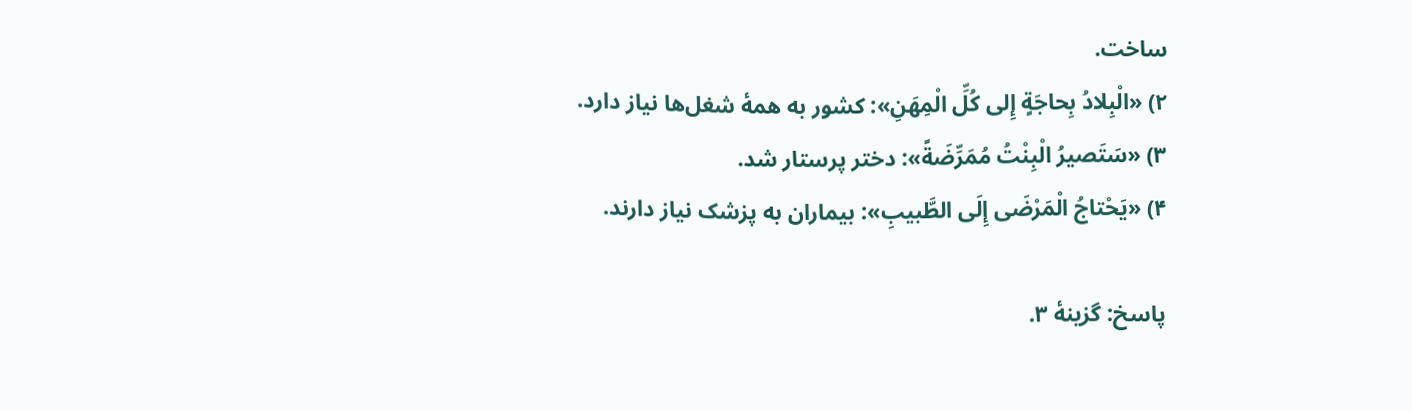ساخت.
۲) «الْبِلادُ بِحاجَةٍ إِلی کُلِّ الْمِهَنِ»: کشور به همهٔ شغل‌ها نیاز دارد.
۳) «سَتَصیرُ الْبِنْتُ مُمَرِّضَةً»: دختر پرستار شد.
۴) «یَحْتاجُ الْمَرْضَی إِلَی الطَّبیبِ»: بیماران به پزشک نیاز دارند.

پاسخ: گزینهٔ ۳.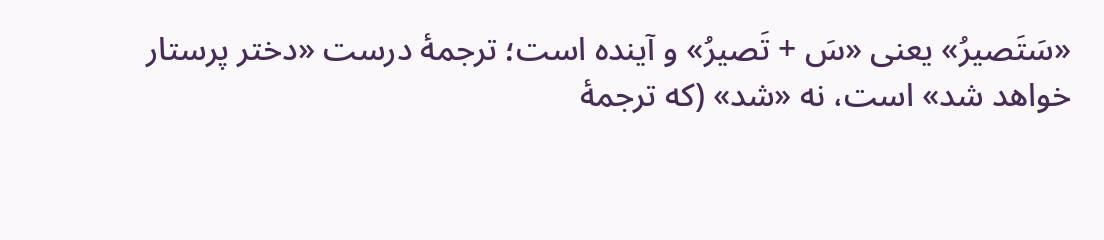«سَتَصیرُ» یعنی «سَ + تَصیرُ» و آینده است؛ ترجمهٔ درست «دختر پرستار خواهد شد» است، نه «شد» (که ترجمهٔ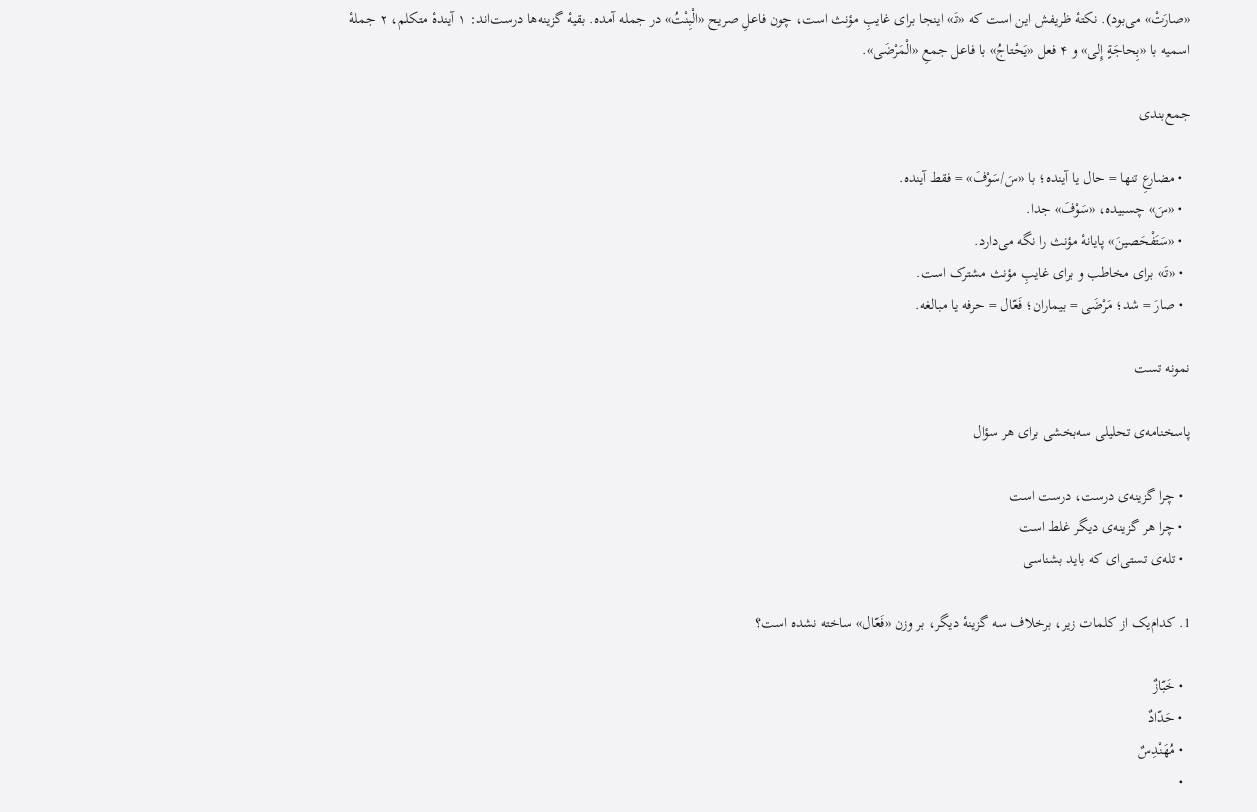«صارَتْ» می‌بود). نکتهٔ ظریفش این است که «تَـ» اینجا برای غایبِ مؤنث است، چون فاعلِ صریح «الْبِنْتُ» در جمله آمده. بقیهٔ گزینه‌ها درست‌اند: ۱ آیندهٔ متکلم، ۲ جملهٔ اسمیه با «بِحاجَةٍ إِلی» و ۴ فعل «یَحْتاجُ» با فاعل جمعِ «الْمَرْضَی».

جمع‌بندی

  • مضارعِ تنها = حال یا آینده؛ با «سَ/سَوْفَ» = فقط آینده.
  • «سَ» چسبیده، «سَوْفَ» جدا.
  • «سَتَفْحَصینَ» پایانهٔ مؤنث را نگه می‌دارد.
  • «تَـ» برای مخاطب و برای غایبِ مؤنث مشترک است.
  • صارَ = شد؛ مَرْضَی = بیماران؛ فَعّال = حرفه یا مبالغه.

نمونه تست

پاسخنامه‌ی تحلیلی سه‌بخشی برای هر سؤال

  • چرا گزینه‌ی درست، درست است
  • چرا هر گزینه‌ی دیگر غلط است
  • تله‌ی تستی‌ای که باید بشناسی

1. کدام‌یک از کلمات زیر، برخلاف سه گزینهٔ دیگر، بر وزن «فَعّال» ساخته نشده است؟

  • خَبّازٌ
  • حَدّادٌ
  • مُهَنْدِسٌ
  •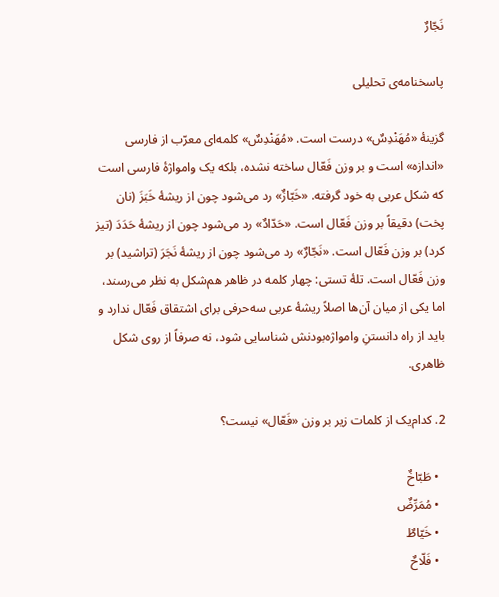نَجّارٌ

پاسخنامه‌ی تحلیلی

گزینهٔ «مُهَنْدِسٌ» درست است. «مُهَنْدِسٌ» کلمه‌ای معرّب از فارسی «اندازه» است و بر وزن فَعّال ساخته نشده، بلکه یک وامواژهٔ فارسی است که شکل عربی به خود گرفته. «خَبّازٌ» رد می‌شود چون از ریشهٔ خَبَزَ (نان پخت) دقیقاً بر وزن فَعّال است. «حَدّادٌ» رد می‌شود چون از ریشهٔ حَدَدَ (تیز کرد) بر وزن فَعّال است. «نَجّارٌ» رد می‌شود چون از ریشهٔ نَجَرَ (تراشید) بر وزن فَعّال است. تلهٔ تستی: چهار کلمه در ظاهر هم‌شکل به نظر می‌رسند، اما یکی از میان آن‌ها اصلاً ریشهٔ عربی سه‌حرفی برای اشتقاق فَعّال ندارد و باید از راه دانستنِ وامواژه‌بودنش شناسایی شود، نه صرفاً از روی شکل ظاهری.

2. کدام‌یک از کلمات زیر بر وزن «فَعّال» نیست؟

  • طَبّاخٌ
  • مُمَرِّضٌ
  • خَیّاطٌ
  • فَلّاحٌ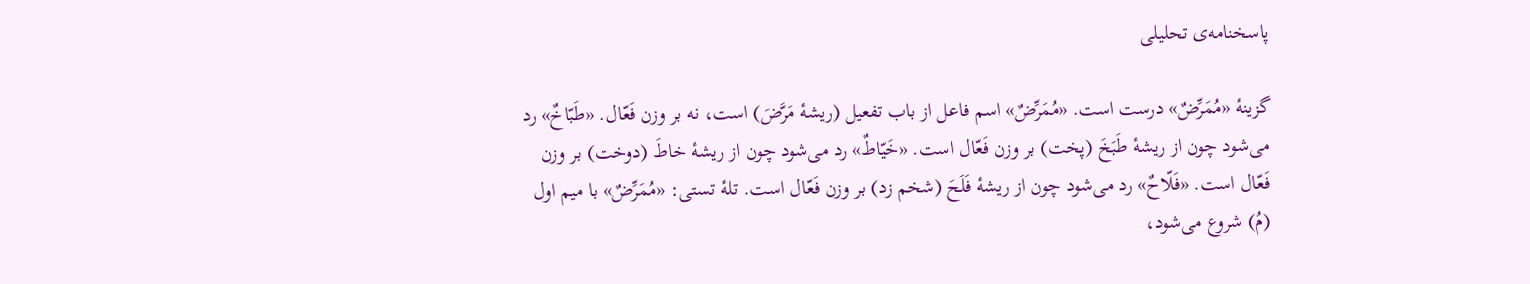پاسخنامه‌ی تحلیلی

گزینهٔ «مُمَرِّضٌ» درست است. «مُمَرِّضٌ» اسم فاعل از باب تفعیل (ریشهٔ مَرَّضَ) است، نه بر وزن فَعّال. «طَبّاخٌ» رد می‌شود چون از ریشهٔ طَبَخَ (پخت) بر وزن فَعّال است. «خَیّاطٌ» رد می‌شود چون از ریشهٔ خاطَ (دوخت) بر وزن فَعّال است. «فَلّاحٌ» رد می‌شود چون از ریشهٔ فَلَحَ (شخم زد) بر وزن فَعّال است. تلهٔ تستی: «مُمَرِّضٌ» با میم اول (مُ) شروع می‌شود،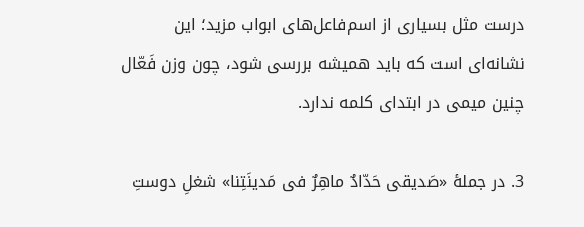درست مثل بسیاری از اسم‌فاعل‌های ابواب مزید؛ این نشانه‌ای است که باید همیشه بررسی شود، چون وزن فَعّال چنین میمی در ابتدای کلمه ندارد.

3. در جملهٔ «صَدیقی حَدّادٌ ماهِرٌ فی مَدینَتِنا» شغلِ دوستِ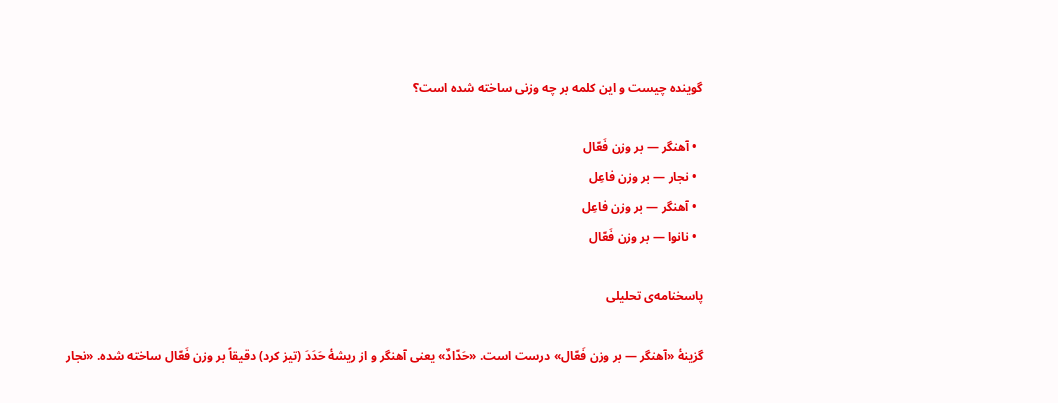گوینده چیست و این کلمه بر چه وزنی ساخته شده است؟

  • آهنگر — بر وزن فَعّال
  • نجار — بر وزن فاعِل
  • آهنگر — بر وزن فاعِل
  • نانوا — بر وزن فَعّال

پاسخنامه‌ی تحلیلی

گزینهٔ «آهنگر — بر وزن فَعّال» درست است. «حَدّادٌ» یعنی آهنگر و از ریشهٔ حَدَدَ (تیز کرد) دقیقاً بر وزن فَعّال ساخته شده. «نجار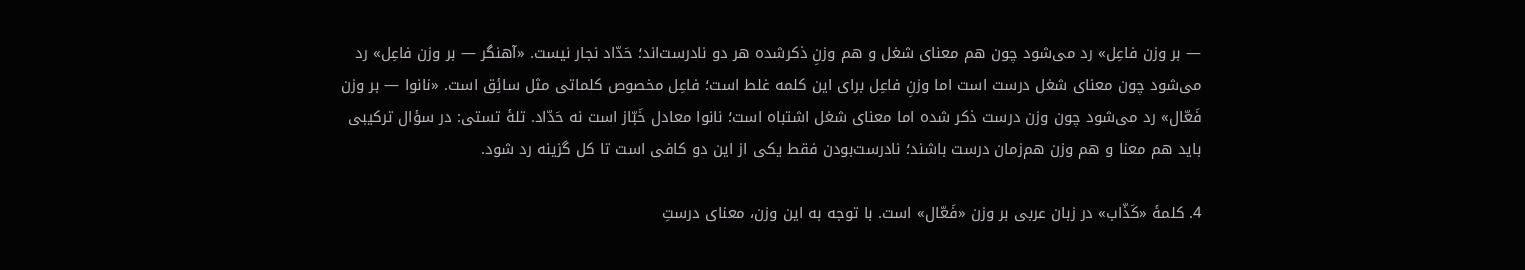— بر وزن فاعِل» رد می‌شود چون هم معنای شغل و هم وزنِ ذکرشده هر دو نادرست‌اند؛ حَدّاد نجار نیست. «آهنگر — بر وزن فاعِل» رد می‌شود چون معنای شغل درست است اما وزنِ فاعِل برای این کلمه غلط است؛ فاعِل مخصوص کلماتی مثل سائِق است. «نانوا — بر وزن فَعّال» رد می‌شود چون وزن درست ذکر شده اما معنای شغل اشتباه است؛ نانوا معادل خَبّاز است نه حَدّاد. تلهٔ تستی: در سؤال ترکیبی باید هم معنا و هم وزن هم‌زمان درست باشند؛ نادرست‌بودن فقط یکی از این دو کافی است تا کل گزینه رد شود.

4. کلمهٔ «کَذّاب» در زبان عربی بر وزن «فَعّال» است. با توجه به این وزن، معنای درستِ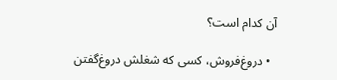آن کدام است؟

  • دروغ‌فروش، کسی که شغلش دروغ‌گفتن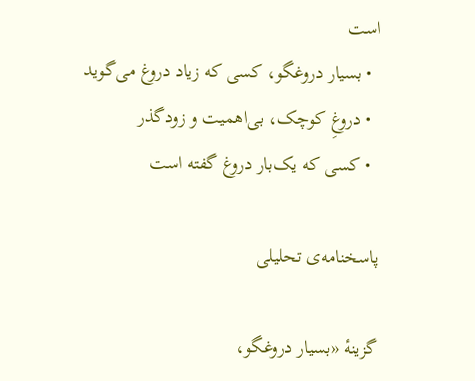است
  • بسیار دروغگو، کسی که زیاد دروغ می‌گوید
  • دروغِ کوچک، بی‌اهمیت و زودگذر
  • کسی که یک‌بار دروغ گفته است

پاسخنامه‌ی تحلیلی

گزینهٔ «بسیار دروغگو،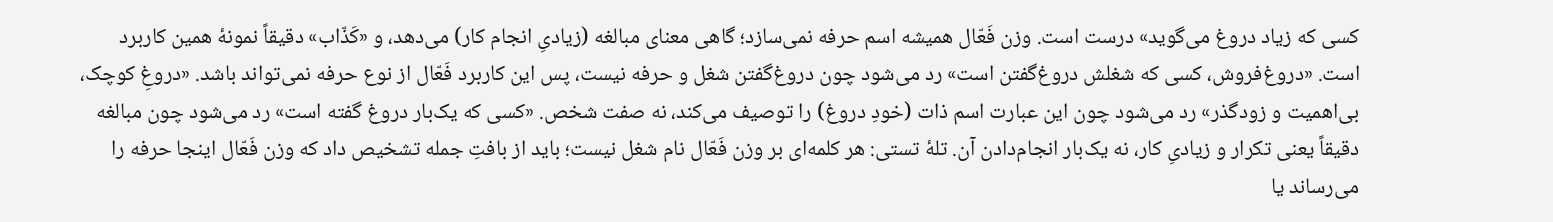کسی که زیاد دروغ می‌گوید» درست است. وزن فَعّال همیشه اسم حرفه نمی‌سازد؛ گاهی معنای مبالغه (زیادیِ انجام کار) می‌دهد، و «کَذّاب» دقیقاً نمونهٔ همین کاربرد است. «دروغ‌فروش، کسی که شغلش دروغ‌گفتن است» رد می‌شود چون دروغ‌گفتن شغل و حرفه نیست، پس این کاربرد فَعّال از نوع حرفه نمی‌تواند باشد. «دروغِ کوچک، بی‌اهمیت و زودگذر» رد می‌شود چون این عبارت اسم ذات (خودِ دروغ) را توصیف می‌کند، نه صفت شخص. «کسی که یک‌بار دروغ گفته است» رد می‌شود چون مبالغه دقیقاً یعنی تکرار و زیادیِ کار، نه یک‌بار انجام‌دادن آن. تلهٔ تستی: هر کلمه‌ای بر وزن فَعّال نام شغل نیست؛ باید از بافتِ جمله تشخیص داد که وزن فَعّال اینجا حرفه را می‌رساند یا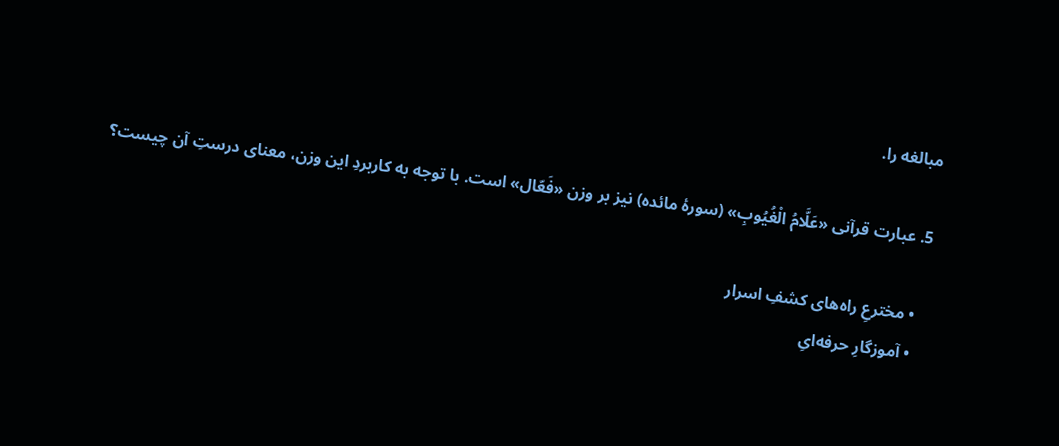مبالغه را.

5. عبارت قرآنی «عَلَّامُ الْغُیُوبِ» (سورهٔ مائده) نیز بر وزن «فَعّال» است. با توجه به کاربردِ این وزن، معنای درستِ آن چیست؟

  • مخترعِ راه‌های کشفِ اسرار
  • آموزگارِ حرفه‌ایِ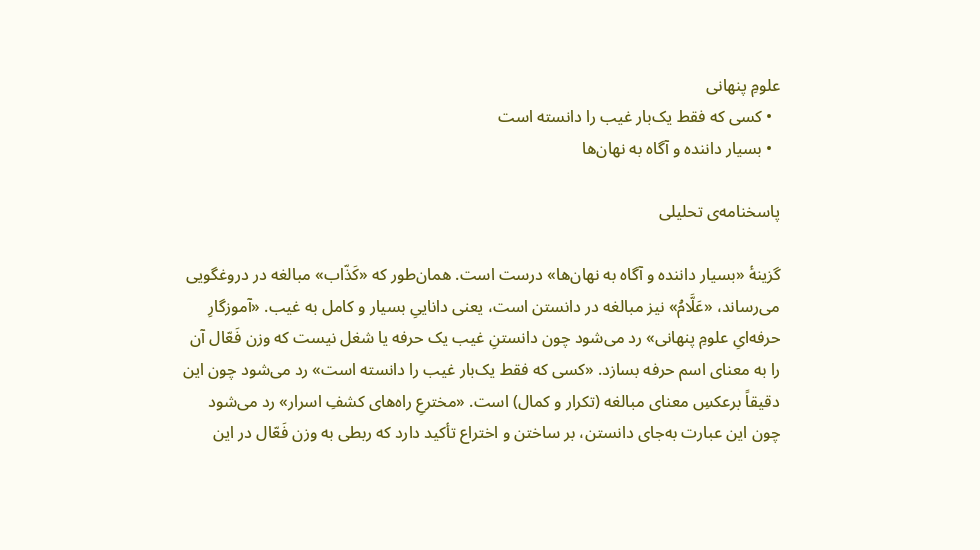علومِ پنهانی
  • کسی که فقط یک‌بار غیب را دانسته است
  • بسیار داننده و آگاه به نهان‌ها

پاسخنامه‌ی تحلیلی

گزینهٔ «بسیار داننده و آگاه به نهان‌ها» درست است. همان‌طور که «کَذّاب» مبالغه در دروغگویی می‌رساند، «عَلَّامُ» نیز مبالغه در دانستن است، یعنی داناییِ بسیار و کامل به غیب. «آموزگارِ حرفه‌ایِ علومِ پنهانی» رد می‌شود چون دانستنِ غیب یک حرفه یا شغل نیست که وزن فَعّال آن را به معنای اسم حرفه بسازد. «کسی که فقط یک‌بار غیب را دانسته است» رد می‌شود چون این دقیقاً برعکسِ معنای مبالغه (تکرار و کمال) است. «مخترعِ راه‌های کشفِ اسرار» رد می‌شود چون این عبارت به‌جای دانستن، بر ساختن و اختراع تأکید دارد که ربطی به وزن فَعّال در این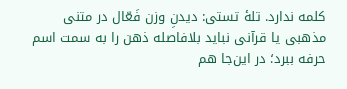کلمه ندارد. تلهٔ تستی: دیدنِ وزن فَعّال در متنی مذهبی یا قرآنی نباید بلافاصله ذهن را به سمت اسم حرفه ببرد؛ در این‌جا هم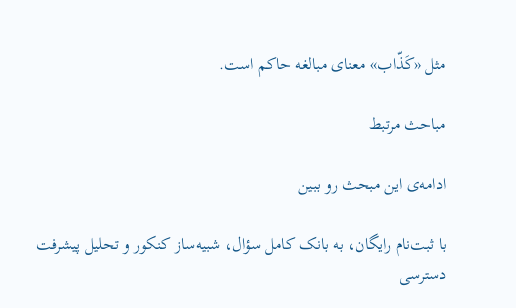مثل «کَذّاب» معنای مبالغه حاکم است.

مباحث مرتبط

ادامه‌ی این مبحث رو ببین

با ثبت‌نام رایگان، به بانک کامل سؤال، شبیه‌ساز کنکور و تحلیل پیشرفت دسترسی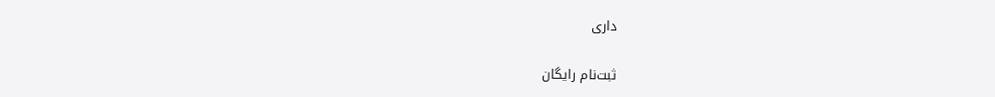داری

ثبت‌نام رایگان